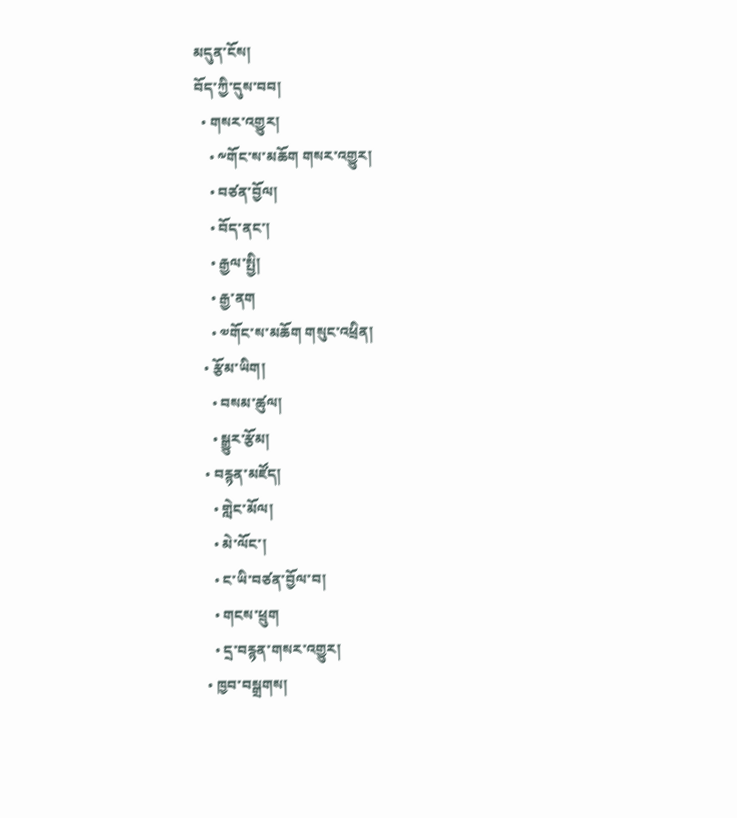མདུན་ངོས།
བོད་ཀྱི་དུས་བབ།
  • གསར་འགྱུར།
    • ༸གོང་ས་མཆོག གསར་འགྱུར།
    • བཙན་བྱོལ།
    • བོད་ནང་།
    • རྒྱལ་སྤྱི།
    • རྒྱ་ནག
    • ༧གོང་ས་མཆོག གསུང་འཕྲིན།
  • རྩོམ་ཡིག།
    • བསམ་ཚུལ།
    • སྒྱུར་རྩོམ།
  • བརྙན་མཛོད།
    • གླེང་མོལ།
    • མེ་ལོང་།
    • ང་ཡི་བཙན་བྱོལ་བ།
    • གངས་ཕྲུག
    • དྲ་བརྙན་གསར་འགྱུར།
  • ཁྱབ་བསྒྲགས།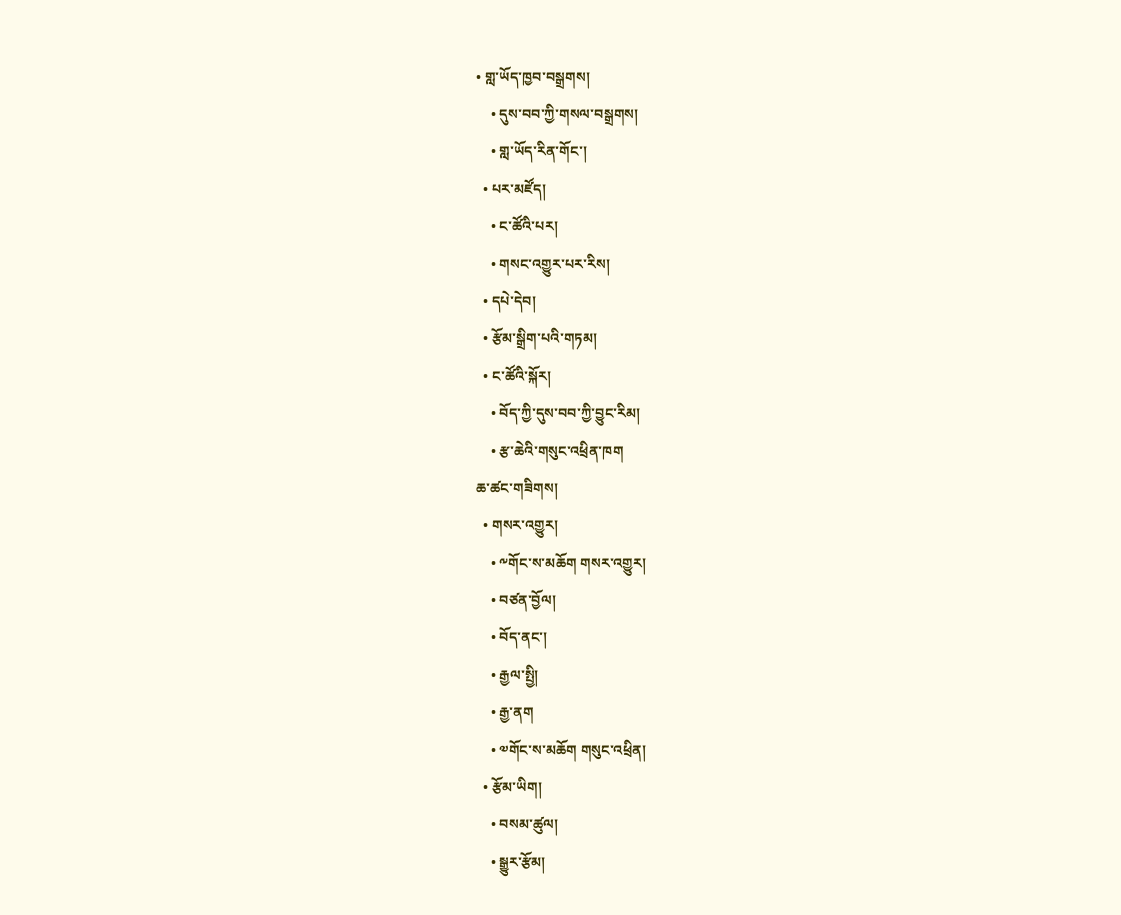• གླ་ཡོད་ཁྱབ་བསྒྲགས།
    • དུས་བབ་ཀྱི་གསལ་བསྒྲགས།
    • གླ་ཡོད་རིན་གོང་།
  • པར་མཛོད།
    • ང་ཚོའི་པར།
    • གསང་འགྱུར་པར་རིས།
  • དཔེ་དེབ།
  • རྩོམ་སྒྲིག་པའི་གཏམ།
  • ང་ཚོའི་སྐོར།
    • བོད་ཀྱི་དུས་བབ་ཀྱི་བྱུང་རིམ།
    • རྩ་ཆེའི་གསུང་འཕྲིན་ཁག
ཆ་ཚང་གཟིགས།
  • གསར་འགྱུར།
    • ༸གོང་ས་མཆོག གསར་འགྱུར།
    • བཙན་བྱོལ།
    • བོད་ནང་།
    • རྒྱལ་སྤྱི།
    • རྒྱ་ནག
    • ༧གོང་ས་མཆོག གསུང་འཕྲིན།
  • རྩོམ་ཡིག།
    • བསམ་ཚུལ།
    • སྒྱུར་རྩོམ།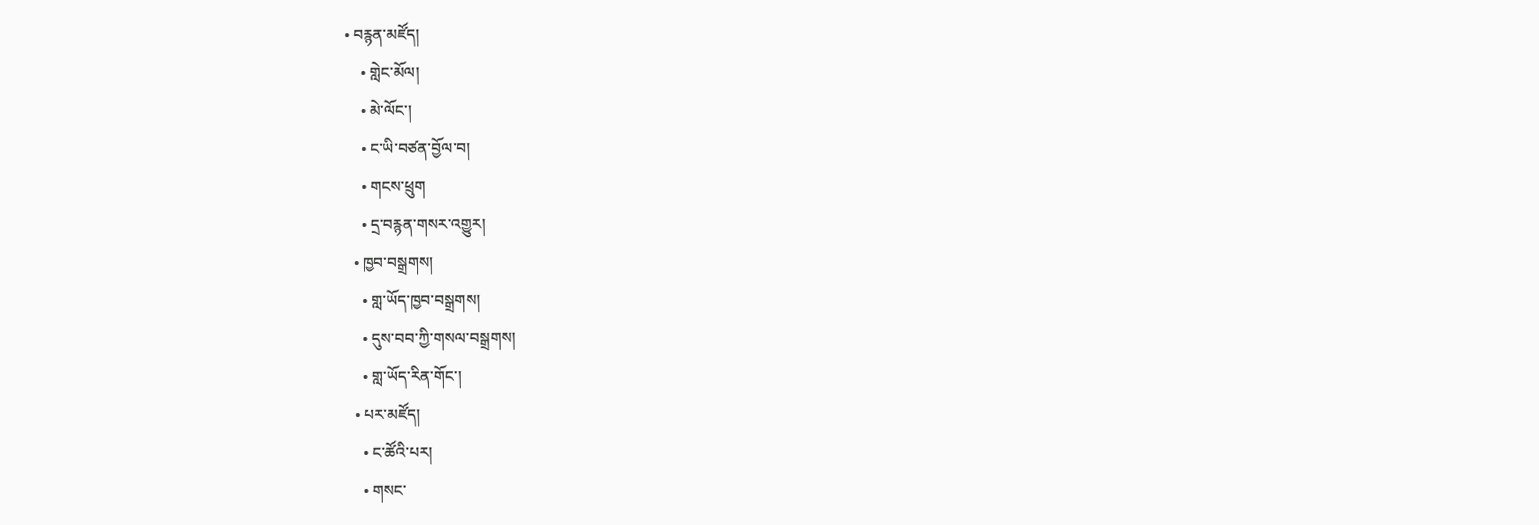• བརྙན་མཛོད།
    • གླེང་མོལ།
    • མེ་ལོང་།
    • ང་ཡི་བཙན་བྱོལ་བ།
    • གངས་ཕྲུག
    • དྲ་བརྙན་གསར་འགྱུར།
  • ཁྱབ་བསྒྲགས།
    • གླ་ཡོད་ཁྱབ་བསྒྲགས།
    • དུས་བབ་ཀྱི་གསལ་བསྒྲགས།
    • གླ་ཡོད་རིན་གོང་།
  • པར་མཛོད།
    • ང་ཚོའི་པར།
    • གསང་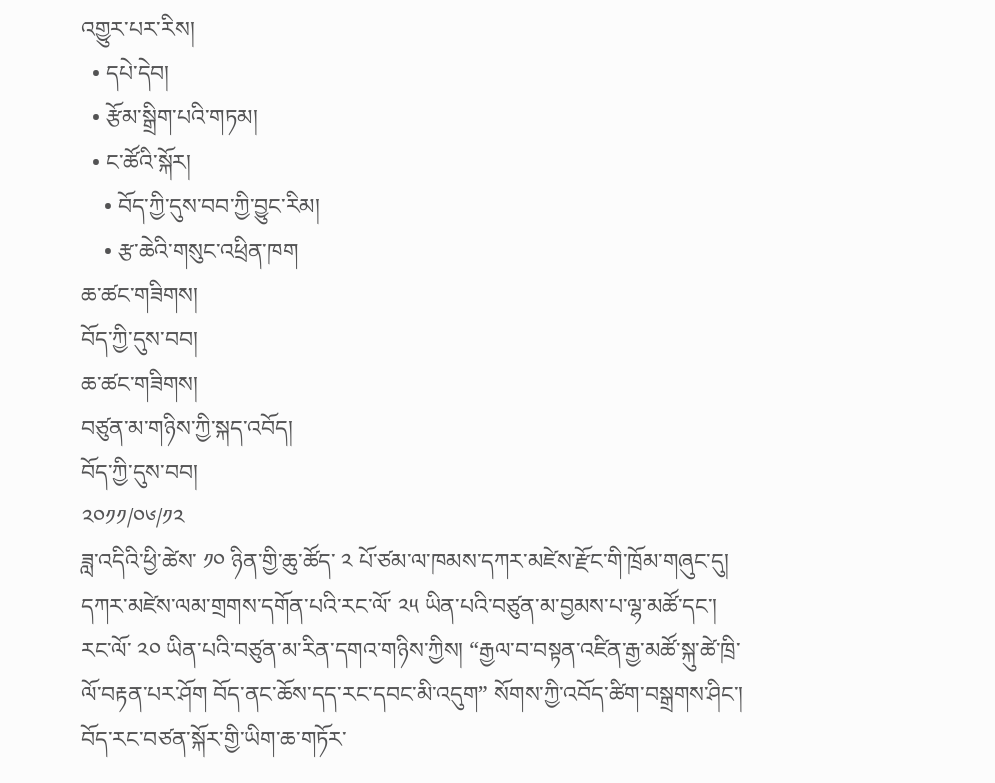འགྱུར་པར་རིས།
  • དཔེ་དེབ།
  • རྩོམ་སྒྲིག་པའི་གཏམ།
  • ང་ཚོའི་སྐོར།
    • བོད་ཀྱི་དུས་བབ་ཀྱི་བྱུང་རིམ།
    • རྩ་ཆེའི་གསུང་འཕྲིན་ཁག
ཆ་ཚང་གཟིགས།
བོད་ཀྱི་དུས་བབ།
ཆ་ཚང་གཟིགས།
བཙུན་མ་གཉིས་ཀྱི་སྐད་འབོད།
བོད་ཀྱི་དུས་བབ།
༢༠༡༡/༠༦/༡༢
ཟླ་འདིའི་ཕྱི་ཚེས་ ༡༠ ཉིན་གྱི་ཆུ་ཚོད་ ༢ པོ་ཙམ་ལ་ཁམས་དཀར་མཛེས་རྫོང་གི་ཁྲོམ་གཞུང་དུ། དཀར་མཛེས་ལམ་གྲགས་དགོན་པའི་རང་ལོ་ ༢༥ ཡིན་པའི་བཙུན་མ་བྱམས་པ་ལྷ་མཚོ་དང་། རང་ལོ་ ༢༠ ཡིན་པའི་བཙུན་མ་རིན་དགའ་གཉིས་ཀྱིས། “རྒྱལ་བ་བསྟན་འཛིན་རྒྱ་མཚོ་སྐུ་ཚེ་ཁྲི་ལོ་བརྟན་པར་ཤོག བོད་ནང་ཆོས་དད་རང་དབང་མི་འདུག” སོགས་ཀྱི་འབོད་ཚིག་བསྒྲགས་ཤིང་། བོད་རང་བཙན་སྐོར་གྱི་ཡིག་ཆ་གཏོར་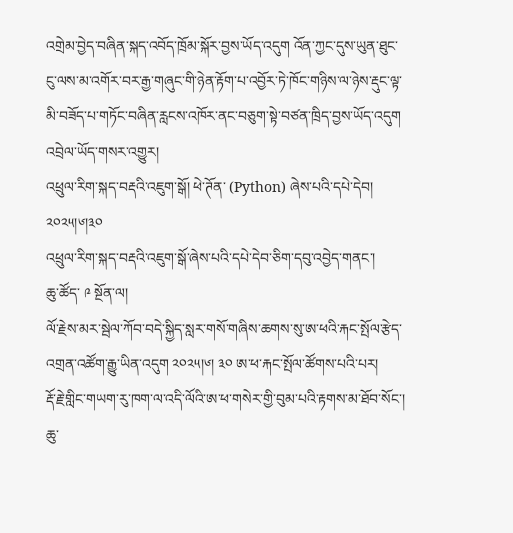འགྲེམ་བྱེད་བཞིན་སྐད་འབོད་ཁྲོམ་སྐོར་བྱས་ཡོད་འདུག འོན་ཀྱང་དུས་ཡུན་ཐུང་ངུ་ལས་མ་འགོར་བར་རྒྱ་གཞུང་གི་ཉེན་རྟོག་པ་འབྱོར་ཏེ་ཁོང་གཉིས་ལ་ཉེས་རྡུང་ལྟ་མི་བཟོད་པ་གཏོང་བཞིན་རླངས་འཁོར་ནང་བཅུག་སྟེ་བཙན་ཁྲིད་བྱས་ཡོད་འདུག
འབྲེལ་ཡོད་གསར་འགྱུར།
འཕྲུལ་རིག་སྐད་བརྡའི་འཇུག་སྒོ། ཕེ་ཊོན་ (Python) ཞེས་པའི་དཔེ་དེབ། ༢༠༢༥།༦།༣༠
འཕྲུལ་རིག་སྐད་བརྡའི་འཇུག་སྒོ་ཞེས་པའི་དཔེ་དེབ་ཅིག་དབུ་འབྱེད་གནང་།
ཆུ་ཚོད་ ༩ སྔོན་ལ།
ལོ་རྗེས་མར་སྦེལ་ཀོབ་བདེ་སྐྱིད་སླར་གསོ་གཞིས་ཆགས་སུ་ཨ་ཕའི་རྐང་སྤོལ་རྩེད་འགྲན་འཚོག་རྒྱུ་ཡིན་འདུག ༢༠༢༥།༦། ༣༠ ཨ་ཕ་རྐང་སྤོལ་ཚོགས་པའི་པར།
རྡོ་རྗེ་གླིང་གཡག་རུ་ཁག་ལ་འདི་ལོའི་ཨ་ཕ་གསེར་གྱི་བུམ་པའི་རྟགས་མ་ཐོབ་སོང་།
ཆུ་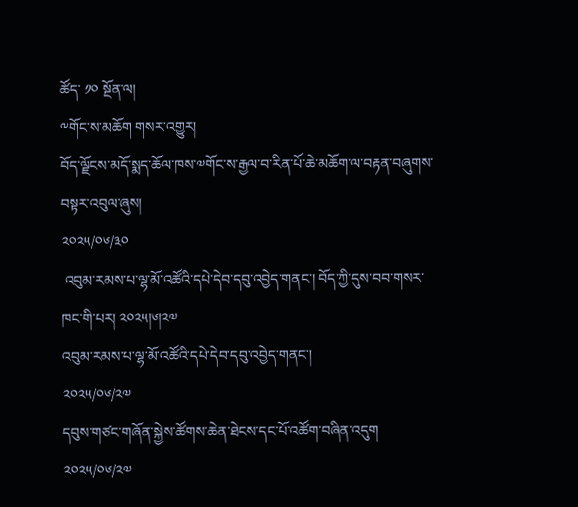ཚོད་ ༡༠ སྔོན་ལ།
༸གོང་ས་མཆོག གསར་འགྱུར།
བོད་ལྗོངས་མདོ་སྨད་ཆོལ་ཁས་༧གོང་ས་རྒྱལ་བ་རིན་པོ་ཆེ་མཆོག་ལ་བརྟན་བཞུགས་བསྟར་འབུལ་ཞུས།
༢༠༢༥/༠༦/༣༠
 འབུམ་རམས་པ་ལྷ་མོ་འཚོའི་དཔེ་དེབ་དབུ་འབྱེད་གནང་། བོད་ཀྱི་དུས་བབ་གསར་ཁང་གི་པར། ༢༠༢༥།༦།༢༧
འབུམ་རམས་པ་ལྷ་མོ་འཚོའི་དཔེ་དེབ་དབུ་འབྱེད་གནང་།
༢༠༢༥/༠༦/༢༧
དབུས་གཙང་གཞོན་སྐྱེས་ཚོགས་ཆེན་ཐེངས་དང་པོ་འཚོག་བཞིན་འདུག
༢༠༢༥/༠༦/༢༧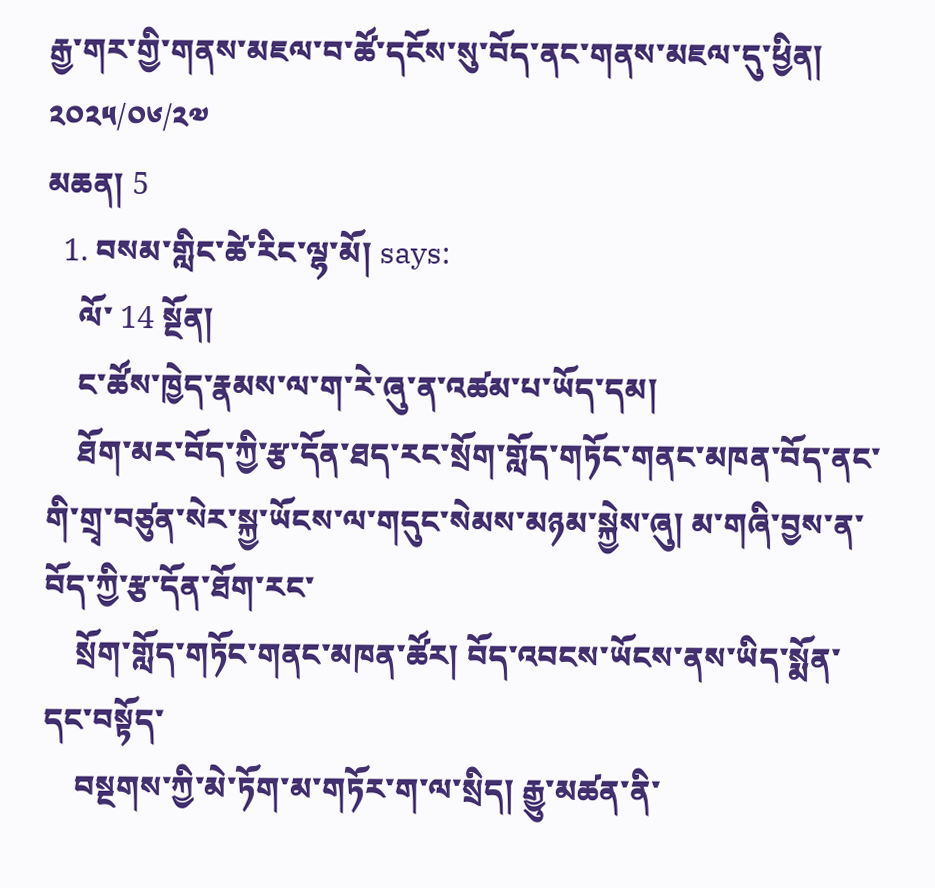རྒྱ་གར་གྱི་གནས་མཇལ་བ་ཚོ་དངོས་སུ་བོད་ནང་གནས་མཇལ་དུ་ཕྱིན།
༢༠༢༥/༠༦/༢༧
མཆན། 5
  1. བསམ་གླིང་ཚེ་རིང་ལྷ་མོ། says:
    ལོ་ 14 སྔོན།
    ང་ཚོས་ཁྱེད་རྣམས་ལ་ག་རེ་ཞུ་ན་འཚམ་པ་ཡོད་དམ།
    ཐོག་མར་བོད་ཀྱི་རྩ་དོན་ཐད་རང་སྲོག་གློད་གཏོང་གནང་མཁན་བོད་ནང་གི་གྲྭ་བཙུན་སེར་སྐྱ་ཡོངས་ལ་གདུང་སེམས་མཉམ་སྐྱེས་ཞུ། མ་གཞི་བྱས་ན་བོད་ཀྱི་རྩ་དོན་ཐོག་རང་
    སྲོག་གློད་གཏོང་གནང་མཁན་ཚོར། བོད་འབངས་ཡོངས་ནས་ཡིད་སྨོན་དང་བསྟོད་
    བསྔགས་ཀྱི་མེ་ཏོག་མ་གཏོར་ག་ལ་སྲིད། རྒྱུ་མཚན་ནི་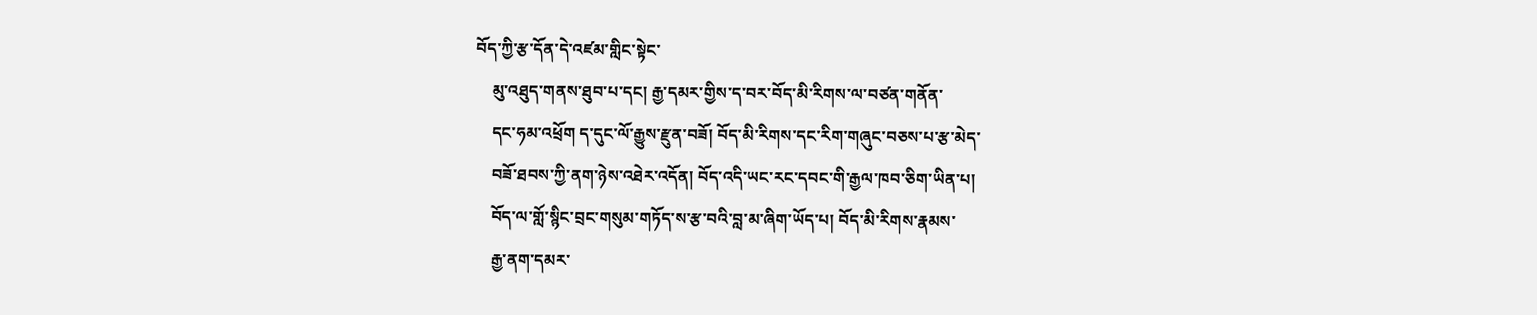བོད་ཀྱི་རྩ་དོན་དེ་འཛམ་གླིང་སྟེང་
    མུ་འཐུད་གནས་ཐུབ་པ་དང། རྒྱ་དམར་གྱིས་ད་བར་བོད་མི་རིགས་ལ་བཙན་གནོན་
    དང་ཧམ་འཕྲོག ད་དུང་ལོ་རྒྱུས་རྫུན་བཟོ། བོད་མི་རིགས་དང་རིག་གཞུང་བཅས་པ་རྩ་མེད་
    བཟོ་ཐབས་ཀྱི་ནག་ཉེས་འཐེར་འདོན། བོད་འདི་ཡང་རང་དབང་གི་རྒྱལ་ཁབ་ཅིག་ཡིན་པ།
    བོད་ལ་གློ་སྙིང་བྲང་གསུམ་གཏོད་ས་རྩ་བའི་བླ་མ་ཞིག་ཡོད་པ། བོད་མི་རིགས་རྣམས་
    རྒྱ་ནག་དམར་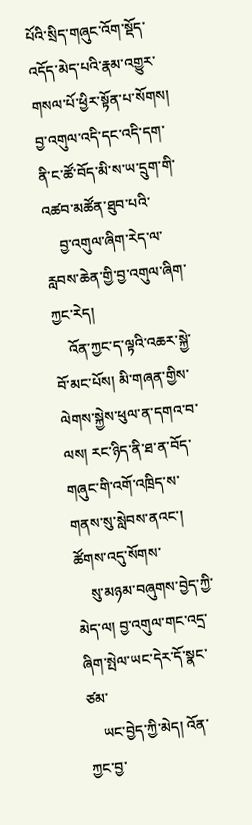པོའི་སྲིད་གཞུང་འོག་སྡོད་འདོད་མེད་པའི་རྣམ་འགྱུར་གསལ་པོ་ཕྱིར་སྟོན་པ་སོགས། བྱ་འགུལ་འདི་དང་འདི་དག་ནི་ང་ཚོ་བོད་མི་ས་ཡ་དྲུག་གི་འཚབ་མཚོན་ཐུབ་པའི་
    བྱ་འགུལ་ཞིག་རེད་ལ་རླབས་ཆེན་གྱི་བྱ་འགུལ་ཞིག་ཀྱང་རེད།
    འོན་ཀྱང་ད་ལྟའི་འཆར་སྐྱེ་བོ་མང་པོས། མི་གཞན་གྱིས་ལེགས་སྐྱེས་ཕུལ་ན་དགའ་བ་ལས། རང་ཉིད་ནི་ཐ་ན་བོད་གཞུང་གི་འགོ་འཁྲིད་ས་གནས་སུ་སླེབས་ནའང་། ཚོགས་འདུ་སོགས་
    སུ་མཉམ་བཞུགས་བྱེད་ཀྱི་མེད་ལ། བྱ་འགུལ་གང་འདྲ་ཞིག་སྤེལ་ཡང་དེར་དོ་སྣང་ཙམ་
    ཡང་བྱེད་ཀྱི་མེད། འོན་ཀྱང་བྱ་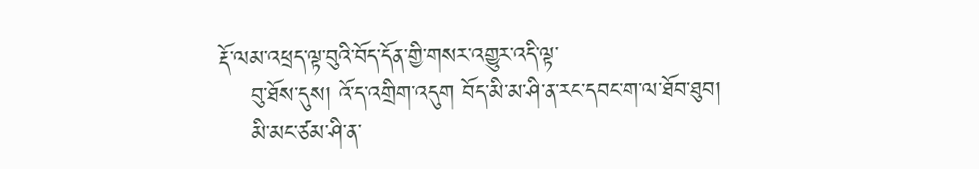རྡོ་ལམ་འཕྲད་ལྟ་བུའི་བོད་དོན་གྱི་གསར་འགྱུར་འདི་ལྟ་
    བུ་ཐོས་དུས། འོ་ད་འགྲིག་འདུག བོད་མི་མ་ཤི་ན་རང་དབང་ག་ལ་ཐོབ་ཐུབ།
    མི་མང་ཙམ་ཤི་ན་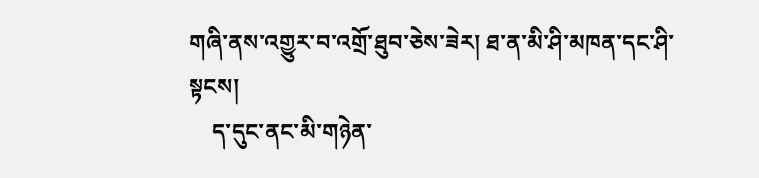གཞི་ནས་འགྱུར་བ་འགྲོ་ཐུབ་ཅེས་ཟེར། ཐ་ན་མི་ཤི་མཁན་དང་ཤི་སྟངས།
    ད་དུང་ནང་མི་གཉེན་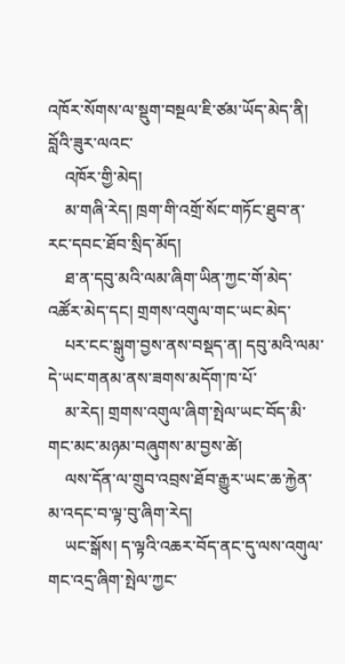འཁོར་སོགས་ལ་སྡུག་བསྔལ་ཇི་ཙམ་ཡོད་མེད་ནི། བློའི་ཟུར་ལའང་
    འཁོར་གྱི་མེད།
    མ་གཞི་རེད། ཁྲག་གི་འགྲོ་སོང་གཏོང་ཐུབ་ན་རང་དབང་ཐོབ་སྲིད་མོད།
    ཐ་ན་དབུ་མའི་ལམ་ཞིག་ཡིན་ཀྱང་གོ་མེད་འཚོར་མེད་དང། གྲགས་འགུལ་གང་ཡང་མེད་
    པར་ངང་སྒུག་བྱས་ནས་བསྡད་ན། དབུ་མའི་ལམ་དེ་ཡང་གནམ་ནས་ཟགས་མདོག་ཁ་པོ་
    མ་རེད། གྲགས་འགུལ་ཞིག་སྤེལ་ཡང་བོད་མི་གང་མང་མཉམ་བཞུགས་མ་བྱས་ཚེ།
    ལས་དོན་ལ་གྲུབ་འབྲས་ཐོབ་རྒྱུར་ཡང་ཆ་རྐྱེན་མ་འདང་བ་ལྟ་བུ་ཞིག་རེད།
    ཡང་སྒོས། ད་ལྟའི་འཆར་བོད་ནང་དུ་ལས་འགུལ་གང་འདྲ་ཞིག་སྤེལ་ཀྱང་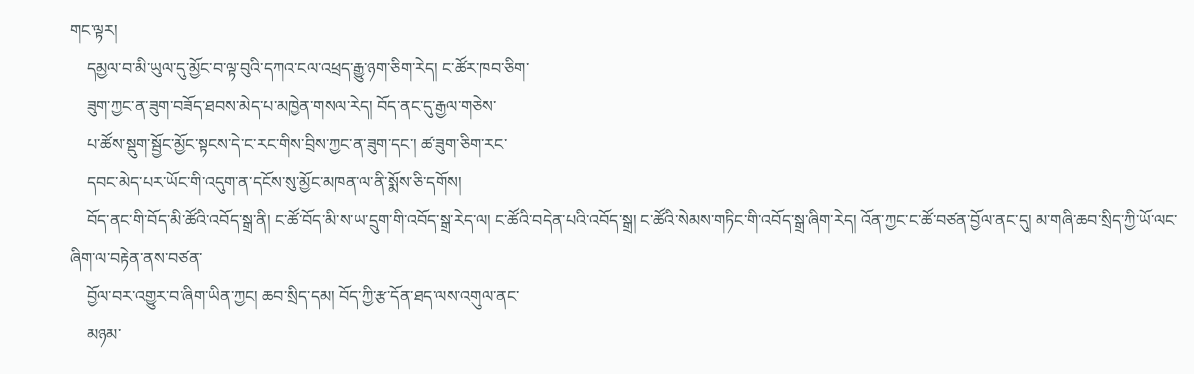གང་ལྟར།
    དམྱལ་བ་མི་ཡུལ་དུ་མྱོང་བ་ལྟ་བུའི་དཀའ་ངལ་འཕྲད་རྒྱུ་ཉག་ཅིག་རེད། ང་ཚོར་ཁབ་ཅིག་
    ཟུག་ཀྱང་ན་ཟུག་བཟོད་ཐབས་མེད་པ་མཁྱེན་གསལ་རེད། བོད་ནང་དུ་རྒྱལ་གཅེས་
    པ་ཚོས་སྡུག་སྦྱོང་མྱོང་སྟངས་དེ་ང་རང་གིས་བྲིས་ཀྱང་ན་ཟུག་དང་། ཚ་ཟུག་ཅིག་རང་
    དབང་མེད་པར་ཡོང་གི་འདུག་ན་དངོས་སུ་མྱོང་མཁན་ལ་ནི་སྨོས་ཅི་དགོས།
    བོད་ནང་གི་བོད་མི་ཚོའི་འབོད་སྒྲ་ནི། ང་ཚོ་བོད་མི་ས་ཡ་དྲུག་གི་འབོད་སྒྲ་རེད་ལ། ང་ཚོའི་བདེན་པའི་འབོད་སྒྲ། ང་ཚོའི་སེམས་གཏིང་གི་འབོད་སྒྲ་ཞིག་རེད། འོན་ཀྱང་ང་ཚོ་བཙན་བྱོལ་ནང་དུ། མ་གཞི་ཆབ་སྲིད་ཀྱི་ཡོ་ལང་ཞིག་ལ་བརྟེན་ནས་བཙན་
    བྱོལ་བར་འགྱུར་བ་ཞིག་ཡིན་ཀྱང། ཆབ་སྲིད་དམ། བོད་ཀྱི་རྩ་དོན་ཐད་ལས་འགུལ་ནང་
    མཉམ་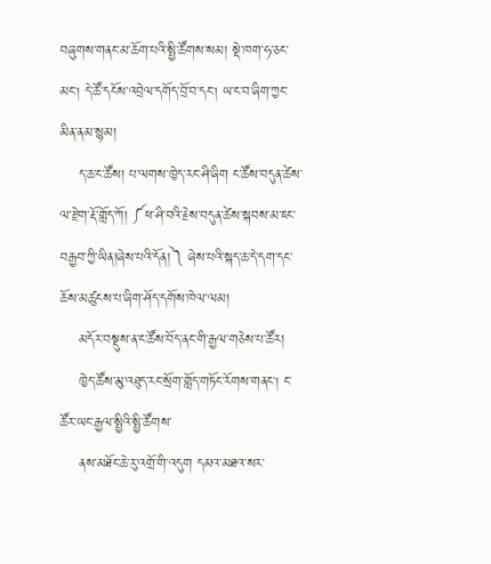བཞུགས་གནང་མ་ཆོག་པའི་སྤྱི་ཚོགས་སམ། སྡེ་ཁག་ཧ་ཅང་མང། དེ་ཚོ་དངོས་འབྲེལ་དགོད་བྲོ་བ་དང། ཡ་ང་བ་ཞིག་ཀྱང་མིན་ནམ་སྙམ།
    ད་ཆ་ང་ཚོས། པ་ལགས་ཁྱེད་རང་ཤི་ཞིག ང་ཚོས་བདུན་ཚེས་ལ་རྫེག་རྡོ་གློད་ཀོ། ༼ཕ་ཤི་བའི་རྗེས་བདུན་ཚེས་སྐབས་མ་ཇང་བརྒྱབ་ཀྱི་ཡིན།ཞེས་པའི་དོན།༽ ཞེས་པའི་སྐད་ཆ་དེ་དག་དང་ཆོས་མཚུངས་པ་ཞིག་ཤོད་དགོས་ཁེལ་ལམ།
    མདོར་བསྡུས་ན་ང་ཚོས་བོད་ནང་གི་རྒྱལ་གཅེས་པ་ཚོར།
    ཁྱེད་ཚོས་མུ་འཐུད་རང་སྲོག་གློད་གཏོང་རོགས་གནང། ང་ཚོར་ཡང་རྒྱལ་སྤྱིའི་སྤྱི་ཚོགས་
    ནས་མཐོང་ཆེ་རུ་འགྲོ་གི་འདུག དམའ་མཐའ་སར་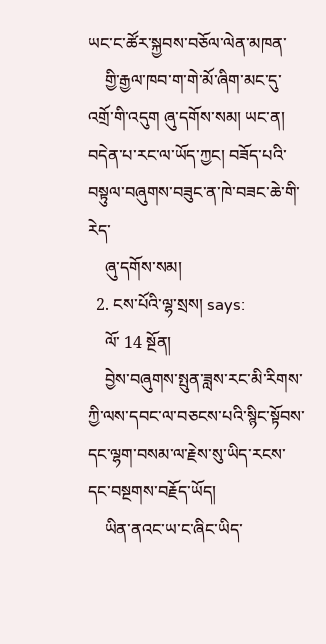ཡང་ང་ཚོར་སྐྱབས་བཅོལ་ལེན་མཁན་
    གྱི་རྒྱལ་ཁབ་ག་གེ་མོ་ཞིག་མང་དུ་འགྲོ་གི་འདུག ཞུ་དགོས་སམ། ཡང་ན། བདེན་པ་རང་ལ་ཡོད་ཀྱང། བཟོད་པའི་བསྟུལ་བཞུགས་བཟུང་ན་ཁེ་བཟང་ཆེ་གི་རེད་
    ཞུ་དགོས་སམ།
  2. ངས་པོའི་ལྷ་སྲས། says:
    ལོ་ 14 སྔོན།
    བྱེས་བཞུགས་སྤུན་ཟླས་རང་མི་རིགས་ཀྱི་ལས་དབང་ལ་བཅངས་པའི་སྙིང་སྟོབས་དང་ལྷག་བསམ་ལ་རྗེས་སུ་ཡིད་རངས་དང་བསྔགས་བརྗོད་ཡོད།
    ཡིན་ནའང་ཡ་ང་ཞིང་ཡིད་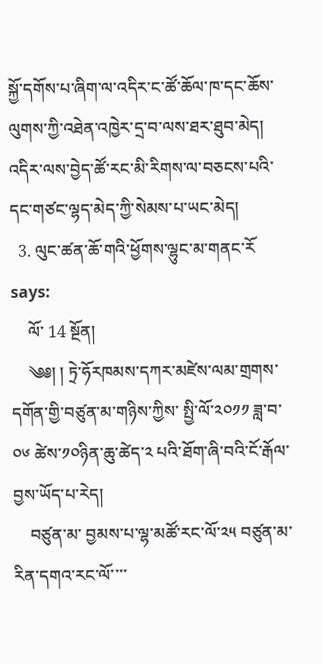སྐྱོ་དགོས་པ་ཞིག་ལ་འདིར་ང་ཚོ་ཆོལ་ཁ་དང་ཆོས་ལུགས་ཀྱི་འཐེན་འཁྱེར་དྲ་བ་ལས་ཐར་ཐུབ་མེད། འདིར་ལས་བྱེད་ཚོ་རང་མི་རིགས་ལ་བཅངས་པའི་དང་གཙང་ལྷད་མེད་ཀྱི་སེམས་པ་ཡང་མེད།
  3. ལུང་ཚན་ཆོ་གའི་ཕྱོགས་ལྷུང་མ་གནང་རོ says:
    ལོ་ 14 སྔོན།
    ༄༅། ། ཏྲེ་ཧོརཁམས་དཀར་མཛེས་ལམ་གྲགས་དགོན་གྱི་བཙུན་མ་གཉིས་ཀྱིས་ སྤྱི་ལོ་༢༠༡༡ ཟླ་བ་༠༦ ཚེས་༡༠ཉིན་ཆུ་ཚེད་༢ པའི་ཐོག་ཞི་བའི་ངོ་རྒོལ་བྱས་ཡོད་པ་རེད།
    བཙུན་མ་ བྱམས་པ་ལྷ་མཚོ་རང་ལོ་༢༥ བཙུན་མ་རིན་དགའ་རང་ལོ་་་་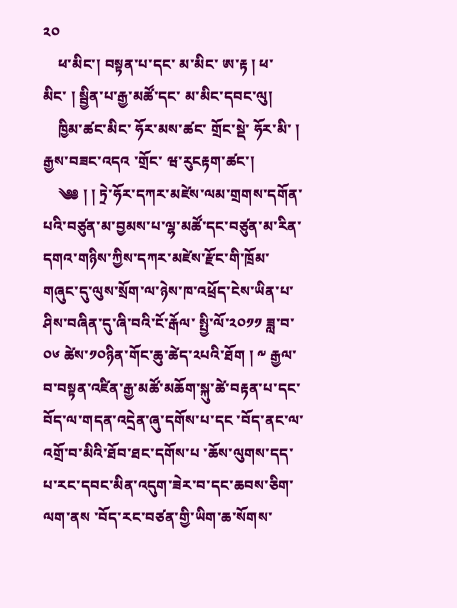༢༠
    ཕ་མིང་། བསྟན་པ་དང་ མ་མིང་ ཨ་རྟ ། ཕ་མིང་ ། སྦྱིན་པ་རྒྱ་མཚོ་དང་ མ་མིང་དབང་ལུ།
    ཁྱིམ་ཚང་མིང་ ཧོར་མས་ཚང་ གྲོང་སྡེ་ ཧོར་མི་ ། རྒྱས་བཟང་འདའ ་གྲོང་ ཝ་རུངརྟག་ཚང་།
    ༄༅ ། ། ཏྲེ་ཧོར་དཀར་མཛེས་ལམ་གྲགས་དགོན་པའི་བཙུན་མ་བྱམས་པ་ལྷ་མཚོ་དང་བཙུན་མ་རིན་དགའ་གཉིས་ཀྱིས་དཀར་མཛེས་རྫོང་གི་ཁྲོམ་གཞུང་དུ་ལུས་སྲོག་ལ་ཉེས་ཁ་འཕྲོད་ངེས་ཡིན་པ་ཤིས་བཞིན་དུ་ཞི་བའི་ངོ་རྒོལ་ སྤྱི་ལོ་༢༠༡༡ ཟླ་བ་༠༦ ཚེས་༡༠ཉིན་གོང་ཆུ་ཚེད་༢པའི་ཐོག ། ༸ རྒྱལ་བ་བསྟན་འཛིན་རྒྱ་མཚོ་མཆོག་སྐུ་ཚེ་བརྟན་པ་དང་ བོད་ལ་གདན་འདྲེན་ཞུ་དགོས་པ་དང ་བོད་ནང་ལ་འགྲོ་བ་མིའི་ཐོབ་ཐང་དགོས་པ ་ཆོས་ལུགས་དད་པ་རང་དབང་མིན་འདུག་ཟེར་བ་དང་ཆབས་ཅིག་ལག་ནས ་བོད་རང་བཙན་གྱི་ཡིག་ཆ་སོགས་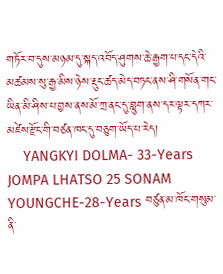གཏོར་བ་དུས་མཉམ་དུ་སྐད་འབོད་ཤུགས་ཆེ་རྒྱག་པ་དང་དེའི་མཚམས་སུ་རྒྱ་མིས་ཉེས་རྡུང་ཚད་མེད་བཏང་ནས་ཤི་གསོན་གང་ཡིན་མི་ཤིས་པ་བྱས་ནས་མོ་ཀྲ་ནང་དུ་བླུག་ནས་དར་ལྟར་དཀར་མཛེས་རྫོང་གི་བཙན་ཁང་དུ་བཅུག་ཡོད་པ་རེད།
    YANGKYI DOLMA- 33-Years JOMPA LHATSO 25 SONAM YOUNGCHE-28-Years བཙུན་མ་ཁོང་གསུམ་ནི་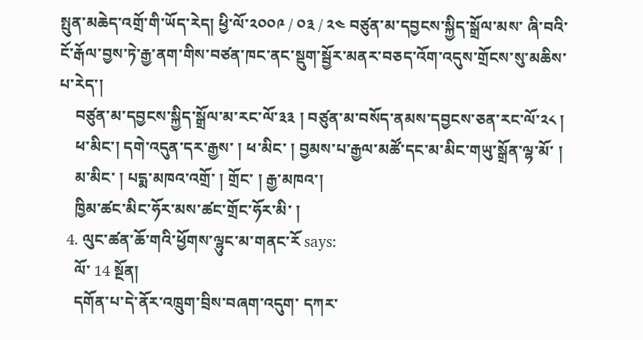སྤུན་མཆེད་འགྲོ་གི་ཡོད་རེད། ཕྱི་ལོ་༢༠༠༩ / ༠༣ / ༢༤ བཙུན་མ་དབྱངས་སྐྱིད་སྒྲོལ་མས་ ཞི་བའི་ངོ་རྒོལ་བྱས་ཏེ་རྒྱ་ནག་གིས་བཙན་ཁང་ནང་སྡུག་སྦྱོར་མནར་བཅད་འོག་འདུས་གྲོངས་སུ་མཆིས་པ་རེད་།
    བཙུན་མ་དབྱངས་སྐྱིད་སྒྲོལ་མ་རང་ལོ་༣༣ ། བཙུན་མ་བསོད་ནམས་དབྱངས་ཅན་རང་ལོ་༢༨ །
    ཕ་མིང་། དགེ་འདུན་དར་རྒྱས་ ། ཕ་མིང་ ། བྱམས་པ་རྒྱལ་མཚོ་དང་མ་མིང་གཡུ་སྒྲོན་ལྷ་མོ་ །
    མ་མིང་ ། པདྨ་མཁའ་འགྲོ་ ། གྲོང་ ། རྒྱ་མཁའ་།
    ཁྱིམ་ཚང་མིང་ཧོར་མས་ཚང་གྲོང་ཧོར་མི་ །
  4. ལུང་ཚན་ཆོ་གའི་ཕྱོགས་ལྷུང་མ་གནང་རོ says:
    ལོ་ 14 སྔོན།
    དགོན་པ་དེ་ནོར་འཁྲུག་བྲིས་བཞག་འདུག་ དཀར་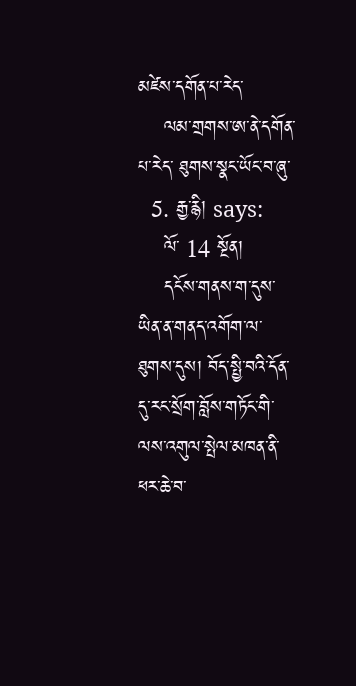མཛེས་དགོན་པ་རེད་
    ལམ་གྲགས་ཨ་ནེ་དགོན་པ་རེད་ ཐུགས་སྣང་ཡོང་བ་ཞུ་
  5. རྒྱ་རྙི། says:
    ལོ་ 14 སྔོན།
    དངོས་གནས་ག་དུས་ཡིན་ན་གནད་འགོག་ལ་ཐུགས་དུས། བོད་སྤྱི་བའི་དོན་དུ་རང་སྲོག་བློས་གཏོང་གི་ལས་འགུལ་སྤེལ་མཁན་ནི་ཕར་ཆེ་བ་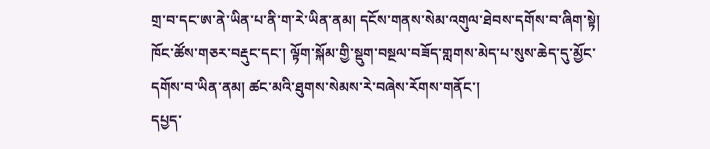གྲ་བ་དང་ཨ་ནེ་ཡིན་པ་ནི་ག་རེ་ཡིན་ནམ། དངོས་གནས་སེམ་འགུལ་ཐེབས་དགོས་བ་ཞིག་སྟེ། ཁོང་ཚོས་གཅར་བརྡུང་དང་། ལྟོག་སྐོམ་གྱི་སྡུག་བསྔལ་བཟོད་གླགས་མེད་པ་སུས་ཆེད་དུ་མྱོང་དགོས་བ་ཡིན་ནམ། ཚང་མའི་ཐུགས་སེམས་རེ་བཞེས་རོགས་གནོང་།
དཔྱད་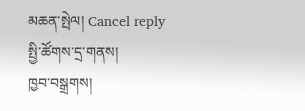མཆན་སྤེལ། Cancel reply
སྤྱི་ཚོགས་དྲ་གནས།
ཁྱབ་བསྒྲགས།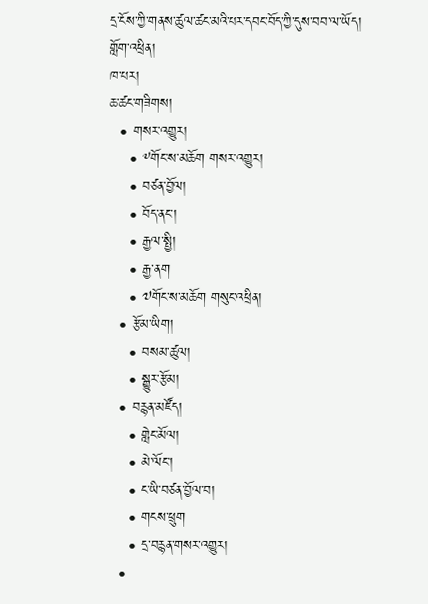དྲ་ངོས་ཀྱི་གནས་ཚུལ་ཚང་མའི་པར་དབང་བོད་ཀྱི་དུས་བབ་ལ་ཡོད།
གློག་འཕྲིན།
ཁ་པར།
ཆ་ཚང་གཟིགས།
  • གསར་འགྱུར།
    • ༸གོང་ས་མཆོག གསར་འགྱུར།
    • བཙན་བྱོལ།
    • བོད་ནང་།
    • རྒྱལ་སྤྱི།
    • རྒྱ་ནག
    • ༧གོང་ས་མཆོག གསུང་འཕྲིན།
  • རྩོམ་ཡིག།
    • བསམ་ཚུལ།
    • སྒྱུར་རྩོམ།
  • བརྙན་མཛོད།
    • གླེང་མོལ།
    • མེ་ལོང་།
    • ང་ཡི་བཙན་བྱོལ་བ།
    • གངས་ཕྲུག
    • དྲ་བརྙན་གསར་འགྱུར།
  •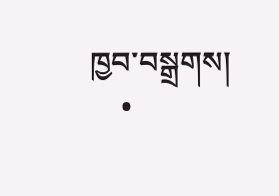ཁྱབ་བསྒྲགས།
    •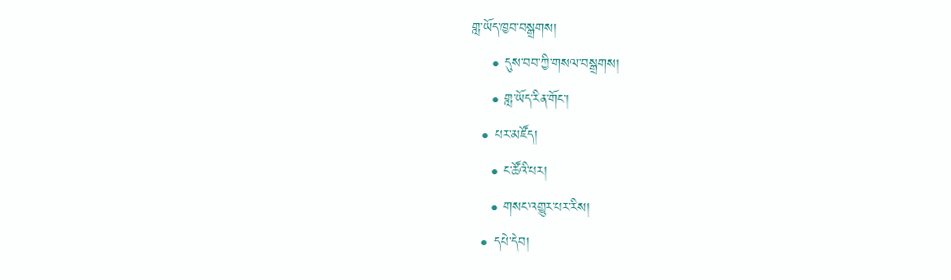གླ་ཡོད་ཁྱབ་བསྒྲགས།
    • དུས་བབ་ཀྱི་གསལ་བསྒྲགས།
    • གླ་ཡོད་རིན་གོང་།
  • པར་མཛོད།
    • ང་ཚོའི་པར།
    • གསང་འགྱུར་པར་རིས།
  • དཔེ་དེབ།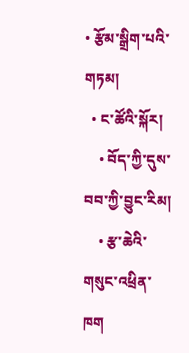• རྩོམ་སྒྲིག་པའི་གཏམ།
  • ང་ཚོའི་སྐོར།
    • བོད་ཀྱི་དུས་བབ་ཀྱི་བྱུང་རིམ།
    • རྩ་ཆེའི་གསུང་འཕྲིན་ཁག